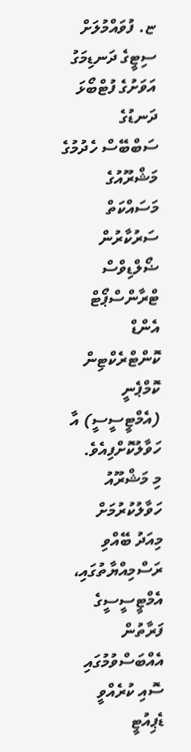ޏ. ފުވައްމުލަށް ސިޓީގެ ދަނޑިމަގު އަވަށުގެ ފުޓްބޯޅަ ދަނޑުގެ ސަބްބޭސް ހެދުމުގެ މަޝްރޫއުގެ މަސައްކަތް ސަރުކާރުން ޟޯލްޑިވްސް ޓްރާންސްޕޯޓް އެންޑް ކޮންޓްރެކްޓިން ކޮމްޕެނީ (އެމްޓީސީސީ) އާ ހަވާލުކޮށްފިއެވެ.
މި މަޝްރޫއު ހަވާލުކުރުމަށް މިއަދު ބޭއްވި ރަސްމިއްޔާތުގައި، އެމްޓީސީސީގެ ފަރާތުން އެއްބަސްވުމުގައި ސޮއި ކުރެއްވީ ޑެޕިއުޓީ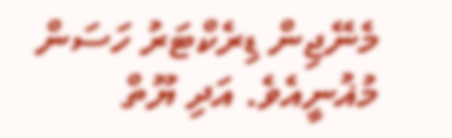މެނޭޖިން ޑިރެކްޓަރު ހަސަން މުޣުނީއެވެ. އަދި ޔޫތް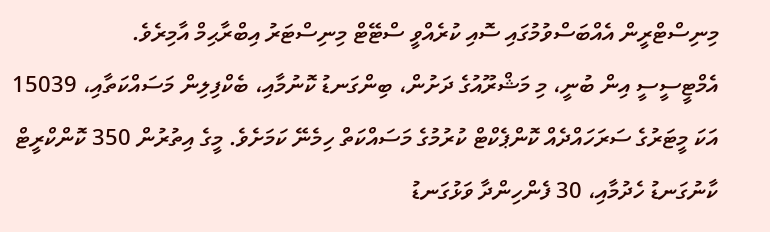މިނިސްޓްރީން އެއްބަސްވުމުގައި ސޮއި ކުރެއްވީ ސްޓޭޓް މިނިސްޓަރު އިބްރާޙިމް އާމިރެވެ.
އެމްޓީސީސީ އިން ބުނީ، މި މަޝްރޫއުގެ ދަށުން، ބިންގަނޑު ކޮނުމާއި، ބެކްފިލިން މަސައްކަތާއި، 15039 އަކަ މީޓަރުގެ ސަރަހައްދެއް ކޮންޕެކްޓް ކުރުމުގެ މަސައްކަތް ހިމެނޭ ކަމަށެވެ. މީގެ އިތުރުން 350 ކޮންކްރީޓް ކާނުގަނޑު ހެދުމާއި، 30 ފެންހިންދާ ވަޅުގަނޑު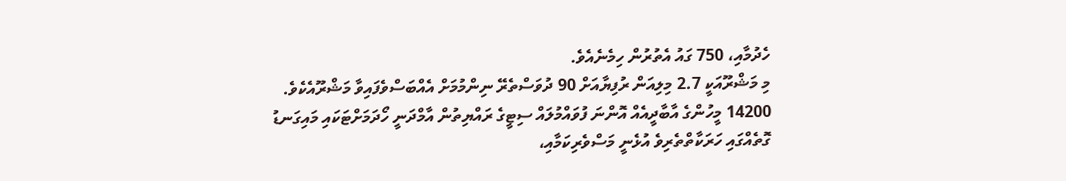ހެދުމާއި، 750 ގައު އެތުރުން ހިމެނެއެވެ.
މި މަޝްރޫއަކީ 2.7 މިލިއަން ރުފިޔާއަށް 90 ދުވަސްތެރޭ ނިންމުމަށް އެއްބަސްވެފައިވާ މަޝްރޫއެކެވެ.
14200 މީހުންގެ އާބާދީއެއް އޮންނަ ފުވައްމުލައް ސިޓީގެ ރައްޔިތުން އާމްދަނީ ހޯދަމަށްޓަކައި މައިގަނޑު ގޮތެއްގައި ހަރަކާތްތެރިވެ އުޅެނީ މަސްވެރިކަމާއި،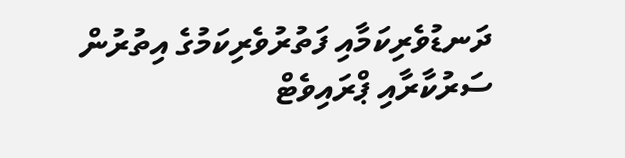ދަނޑުވެރިކަމާއި ފަތުރުވެރިކަމުގެ އިތުރުން ސަރުކާރާއި ޕްރައިވެޓް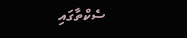ސެކްތާގައި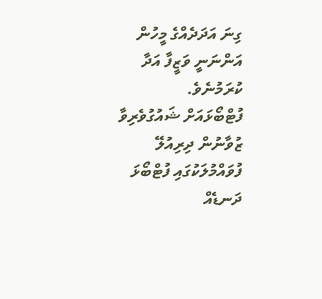ގިނަ އަދަދެއްގެ މީހުން އަންނަނީ ވަޒީފާ އަދާ ކުރަމުނެވެ.
ފުޓްބޯޅައަށް ޝައުގުވެރިވާ ޒުވާނުން ދިރިއުލޭ ފުވައްމުލަކުގައި ފުޓްބޯޅަ ދަނޑެއް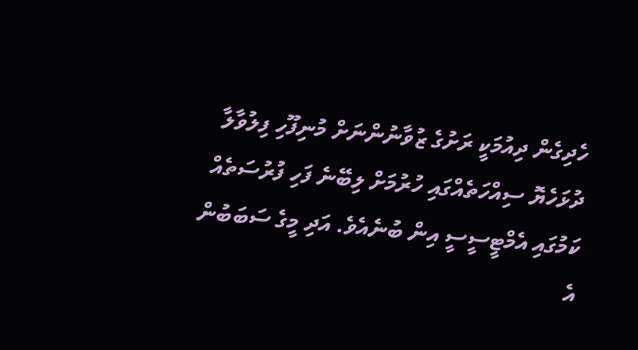ހެދިގެން ދިއުމަކީ ރަށުގެ ޒުވާނުންނަށް މުނިފޫހި ފިލުވާލާ ދުޅަހެޔޮ ސިއްހަތެއްގައި ހުރުމަށް ލިބޭނެ ފަހި ފުރުސަތެއް ކަމުގައި އެމްޓީސީސީ އިން ބުނެއެވެ. އަދި މީގެ ސަބަބުން އެ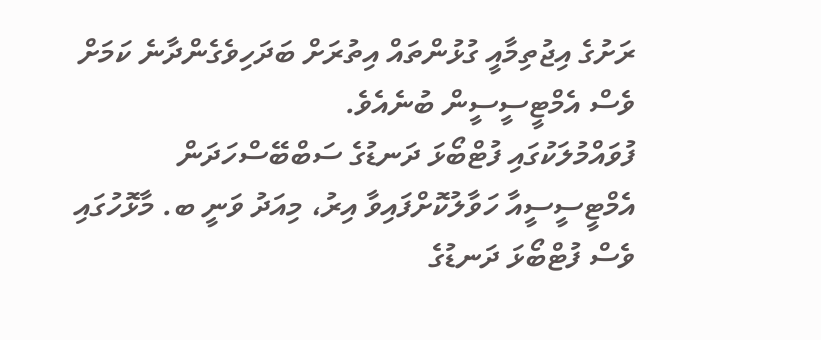ރަށުގެ އިޖުތިމާއީ ގުޅުންތައް އިތުރަށް ބަދަހިވެގެންދާނެ ކަމަށް ވެސް އެމްޓީސީސީން ބުނެއެވެ.
ފުވައްމުލަކުގައި ފުޓްބޯޅަ ދަނޑުގެ ސަބްބޭސްހަދަން އެމްޓީސީސީއާ ހަވާލުކޮށްފައިވާ އިރު، މިއަދު ވަނީ ބ. މާޅޮހުގައި ވެސް ފުޓްބޯޅަ ދަނޑުގެ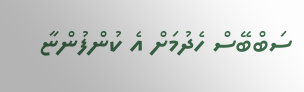ސަބްބޭސް ހެދުމަށް އެ ކުންފުންޏާ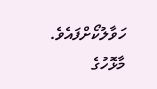ހަވާލުކޯށްފައެވެ. މާޅޮހުގެ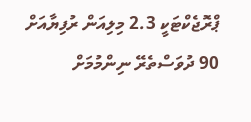ޕްރޮޖެކްޓަކީ 2.3 މިލިއަން ރުފިޔާއަށް 90 ދުވަސްތެރޭ ނިންމުމަށް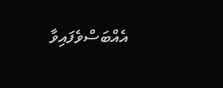އެއްބަސްވެފައިވާ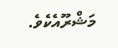މަޝްރޫއެކެވެ.